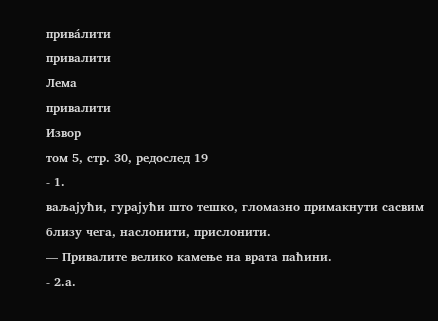прива́лити
привалити
Лема
привалити
Извор
том 5, стр. 30, редослед 19
- 1.
ваљајући, гурајући што тешко, гломазно примакнути сасвим близу чега, наслонити, прислонити.
— Привалите велико камење на врата паћини.
- 2.а.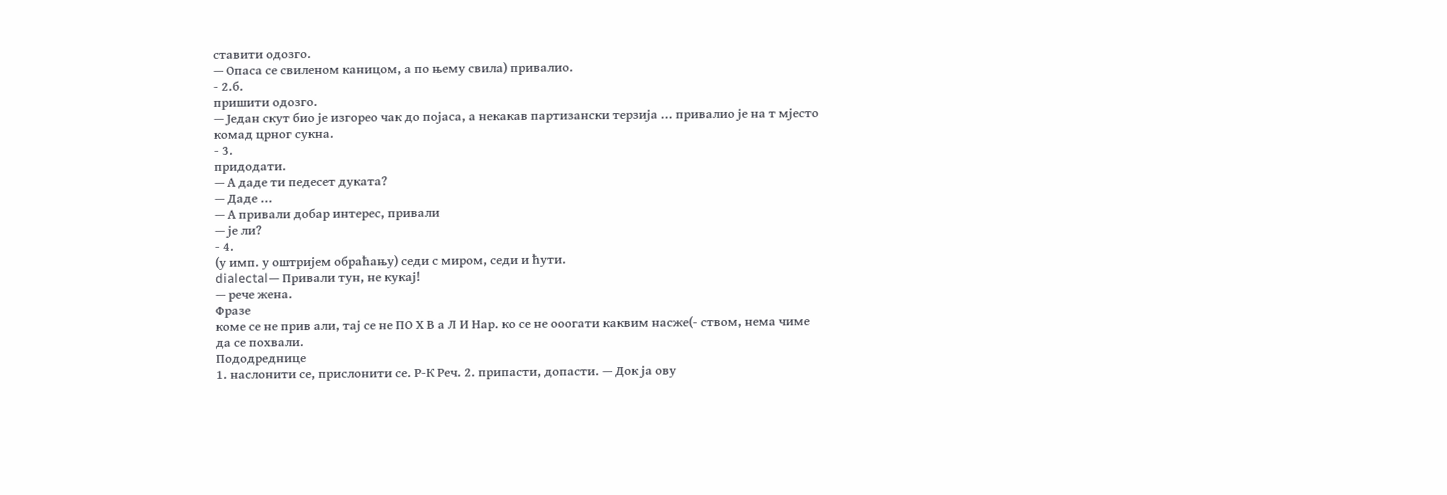ставити одозго.
— Опаса се свиленом каницом, а по њему свила) привалио.
- 2.б.
пришити одозго.
— Један скут био је изгорео чак до појаса, а некакав партизански терзија ... привалио је на т мјесто комад црног сукна.
- 3.
придодати.
— А даде ти педесет дуката?
— Даде ...
— А привали добар интерес, привали
— је ли?
- 4.
(у имп. у оштријем обраћању) седи с миром, седи и ћути.
dialectal— Привали тун, не кукај!
— рече жена.
Фразе
коме се не прив али, тај се не ПО Х В а Л И Нар. ко се не ооогати каквим насже(- ством, нема чиме да се похвали.
Пододреднице
1. наслонити се, прислонити се. Р-К Реч. 2. припасти, допасти. — Док ја ову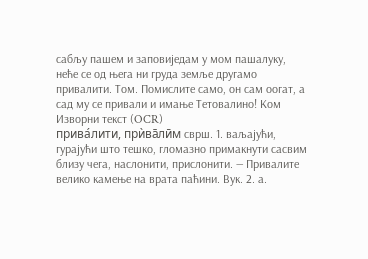сабљу пашем и заповиједам у мом пашалуку, неће се од њега ни груда земље другамо привалити. Том. Помислите само, он сам оогат, а сад му се привали и имање Тетовалино! Ком
Изворни текст (OCR)
прива́лити, прѝва̄лӣм сврш. 1. ваљајући, гурајући што тешко, гломазно примакнути сасвим близу чега, наслонити, прислонити. — Привалите велико камење на врата паћини. Вук. 2. а.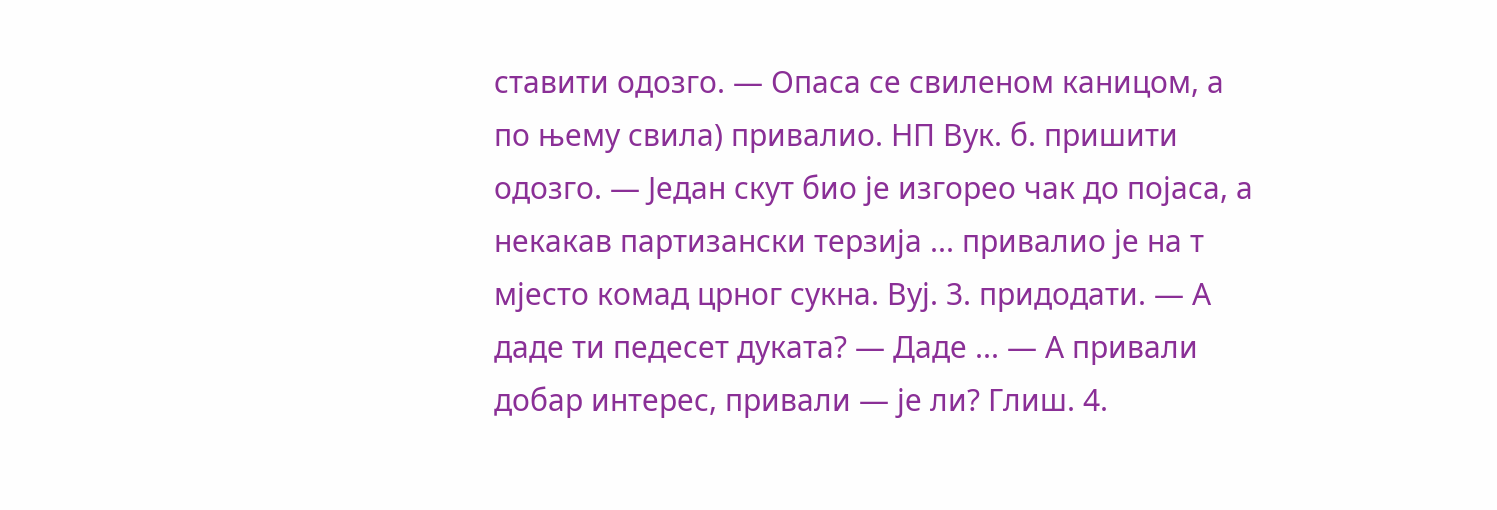ставити одозго. — Опаса се свиленом каницом, а по њему свила) привалио. НП Вук. б. пришити одозго. — Један скут био је изгорео чак до појаса, а некакав партизански терзија ... привалио је на т мјесто комад црног сукна. Вуј. 3. придодати. — А даде ти педесет дуката? — Даде ... — А привали добар интерес, привали — је ли? Глиш. 4.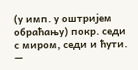(у имп. у оштријем обраћању) покр. седи с миром, седи и ћути. —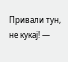Привали тун, не кукај! —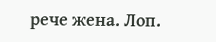рече жена. Лоп.